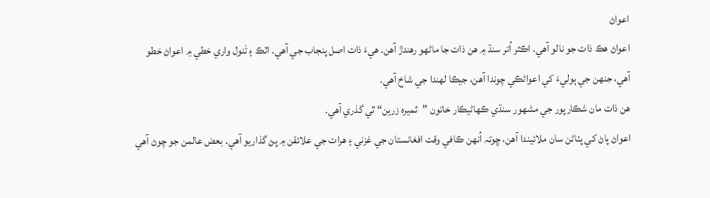اعواڻ
اعواڻ هڪ ذات جو نالو آھي. اڪثر اُتر سنڌ ۾ هن ذات جا ماڻهو رهندڙ آهن. هيءَ ذات اصل پنجاب جي آهي. اٽڪ ۽ تَنول واري خطي ۾ اعواڻ خطو آهي، جنهن جي ٻوليءَ کي اعواڻڪي چوندا آهن، جيڪا لهندا جي شاخ آهي.
هن ذات مان شڪارپور جي مشهور سنڌي ڪهاڻيڪار خاتون ”ثميره زرين“ ٿي گذري آهي.
اعواڻ پاڻ کي پٺاڻن سان ملائيندا آهن، ڇوتہ اُنهن ڪافي وقت افغانستان جي غزني ۽ هرات جي علائقن ۾ پڻ گذاريو آهي. بعض عالمن جو چوڻ آهي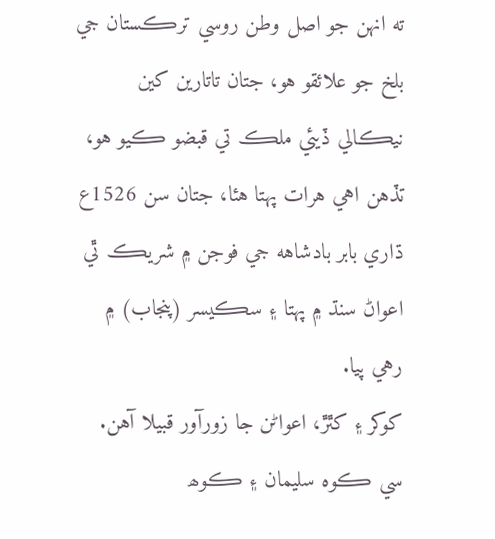ته انهن جو اصل وطن روسي ترڪستان جي بلخ جو علائقو هو، جتان تاتارين کين نيڪالي ڏيئي ملڪ تي قبضو ڪيو هو، تڏهن اهي هرات پهتا هئا، جتان سن 1526ع ڌاري بابر بادشاهه جي فوجن ۾ شريڪ ٿي اعواڻ سنڌ ۾ پهتا ۽ سڪيسر (پنجاب) ۾ رهي پيا.
کوکر ۽ کٿڙ، اعواڻن جا زورآور قبيلا آهن. سي ڪوه سليمان ۽ ڪوھ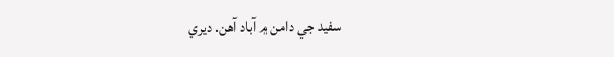سفيد جي دامن ۾ آباد آهن. ديري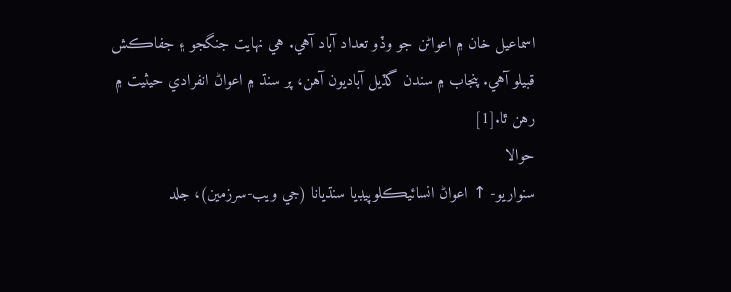اسماعيل خان ۾ اعواڻن جو وڏو تعداد آباد آهي. هي نهايت جنگجو ۽ جفاڪش قبيلو آهي. پنجاب ۾ سندن گڏيل آباديون آهن، پر سنڌ ۾ اعواڻ انفرادي حيثيت ۾ رهن ٿا.[1]
حوالا
سنواريو- ↑ اعواڻ انسائيڪلوپيڊيا سنڌيانا (جي ويب-سرزمين)، جلد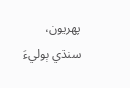پھريون، سنڌي ٻوليءَ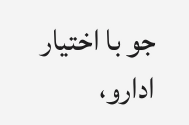جو با اختيار ادارو،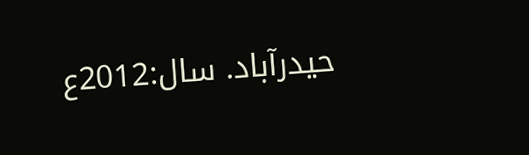حيدرآباد. سال:2012ع